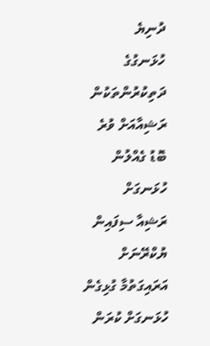ދުނިޔެ
ހުޅަނގުގެ ދަތިކުރުންތަކުން ރަޝިއާއަށް ވުރެ ބޮޑު ގެއްލުން ހުޅަނގަށް
ރަޝިއާ ސިފައިން ޔުކްރޭނަށް އަރައިގަތުމާ ގުޅިގެން ހުޅަނގަށް ކުރަން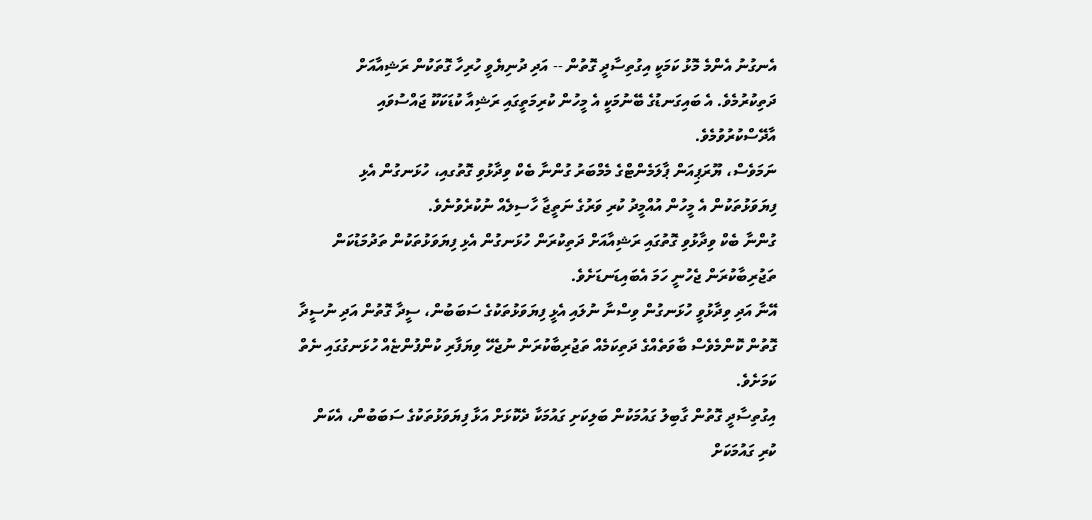އެނގުނު އެންމެ މޮޅު ކަމަކީ އިގުތިސާދީ ގޮތުން -- އަދި ދުނިޔެވީ ހުރިހާ ގޮތަކުން ރަޝިއާއަށް ދަތިކުރުމެވެ. އެ ބައިގަނޑުގެ ބޭނުމަކީ އެ މީހުން ކުރިމަތީގައި ރަޝިއާ ކުޑަކަކޫ ޖައްސުވައި އާދޭސްކުރުވުމެވެ.
ނަމަވެސް، ޔޫރަޕިއަން ޕާލަމެންޓްގެ މެމްބަރު ގުންނާ ބެކް ވިދާޅުވި ގޮތުގއި، ހުޅަނގުން އެޅި ފިޔަވަޅުތަކުން އެ މީހުން އުއްމީދު ކުރި ވަރުގެ ނަތީޖާ ހާސިލެއް ނުކުރެވުނެވެ.
ގުންނާ ބެކް ވިދާޅުވި ގޮތުގައި ރަޝިއާއަށް ދަތިކުރަން ހުޅަނގުން އެޅި ފިޔަވަޅުތަކުން ތަދުމަޑުކަން ތަޖުރިބާކުރަން ޖެހުނީ ހަމަ އެބައިޑަނޑަށެވެ.
އޭނާ އަދި ވިދާޅުވީ ހުޅަނގުން ވިސްނާ ނުލައި އެޅީ ފިޔަވަޅުތަކުގެ ސަބަބުން، ސީދާ ގޮތުން އަދި ނުސީދާ ގޮތުން ކޮންމެވެސް ބާވަތެއްގެ ދަތިކަމެއް ތަޖުރިބާކުރަން ނުޖެހޭ ވިޔަފާރި ކުންފުންޏެއް ހުޅަނގުގައި ނެތް ކަމަށެވެ.
އިގުތިސާދީ ގޮތުން ގާބިލު ގައުމަކުން ބަލިކަށި ގައުމަކާ ދެކޮޅަށް އަޅާ ފިޔަވަޅުތަކުގެ ސަބަބުން، އެކަން ކުރި ގައުމަކަށް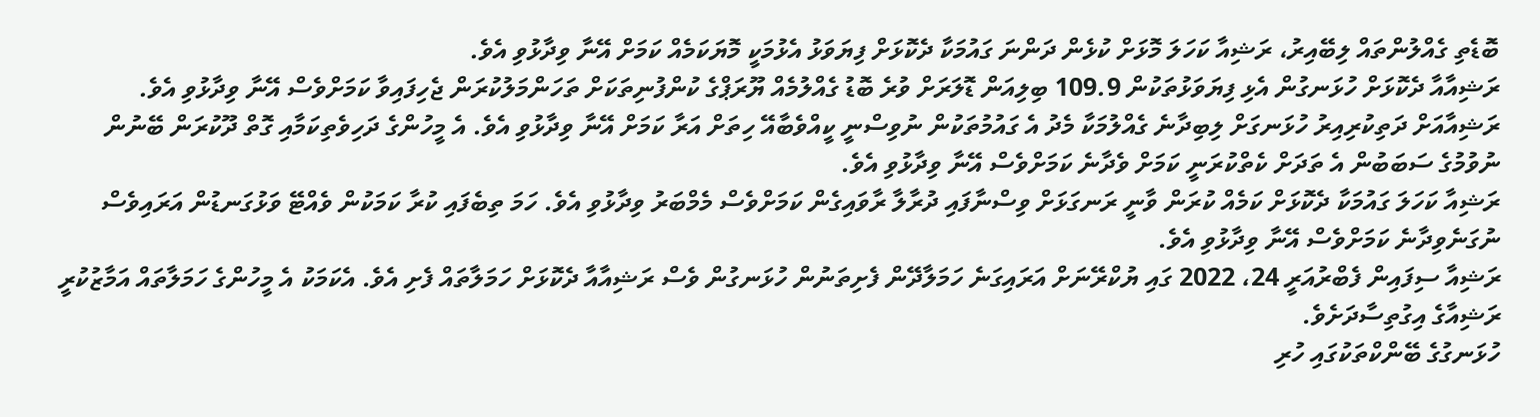ބޮޑެތި ގެއްލުންތައް ލިބޭއިރު، ރަޝިއާ ކަހަލަ މޮޅަށް ކުޅެން ދަންނަ ގައުމަކާ ދެކޮޅަށް ފިޔަވަޅު އެޅުމަކީ މޮޔަކަމެއް ކަމަށް އޭނާ ވިދާޅުވި އެވެ.
ރަޝިއާއާ ދެކޮޅަށް ހުޅަނގުން އެޅި ފިޔަވަޅުތަކުން 109.9 ބިލިއަން ޑޮލަރަށް ވުރެ ބޮޑު ގެއްލުމެއް ޔޫރަޕްގެ ކުންފުނިތަކަށް ތަހަންމަލުކުރަން ޖެހިފައިވާ ކަމަށްވެސް އޭނާ ވިދާޅުވި އެވެ.
ރަޝިއާއަށް ދަތިކުރިއިރު ހުޅަނގަށް ލިބިދާނެ ގެއްލުމަކާ މެދު އެ ގައުމުތަކުން ނުވިސްނީ ކީއްވެބާއޭ ހިތަށް އަރާ ކަމަށް އޭނާ ވިދާޅުވި އެވެ. އެ މީހުންގެ ދަހިވެތިކަމާއި ގޮތް ދޫކުރަން ބޭނުން ނުވުމުގެ ސަބަބުން އެ ތަދަށް ކެތްކުރަނީ ކަމަށް ވެދާނެ ކަމަށްވެސް އޭނާ ވިދާޅުވި އެވެ.
ރަޝިއާ ކަހަލަ ގައުމަކާ ދެކޮޅަށް ކަމެއް ކުރަން ވާނީ ރަނގަޅަށް ވިސްނާފައި ދުރާލާ ރާވައިގެން ކަމަށްވެސް މެމްބަރު ވިދާޅުވި އެވެ. ހަމަ ތިބެފައި ކުރާ ކަމަކުން ވެއްޓޭ ވަޅުގަނޑުން އަރައިވެސް ނުގަނެވިދާނެ ކަމަށްވެސް އޭނާ ވިދާޅުވި އެވެ.
ރަޝިއާ ސިފައިން ފެބްރުއަރީ 24، 2022 ގައި ޔުކްރޭނަށް އަރައިގަނެ ހަމަލާދޭން ފެށިތަނުން ހުޅަނގުން ވެސް ރަޝިއާއާ ދެކޮޅަށް ހަމަލާތައް ފެށި އެވެ. އެކަމަކު އެ މީހުންގެ ހަމަލާތައް އަމާޒުކުރީ ރަޝިއާގެ އިގުތިސާދަށެވެ.
ހުޅަނގުގެ ބޭންކްތަކުގައި ހުރި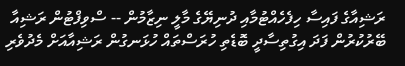ރަޝިއާގެ ފައިސާ ހިފެހެއްޓުމާއި ދުނިޔޭގެ މާލީ ނިޒާމުން -- ސްވިފްޓުން ރަޝިއާ ބޭރުކުރުން ފަދަ އިގުތިސާދީ ބޮޑެތި ހުރަސްތައް ހުޅަނގުން ރަޝިއާއަށް މެދުވެރި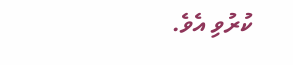ކުރުވި އެވެ.